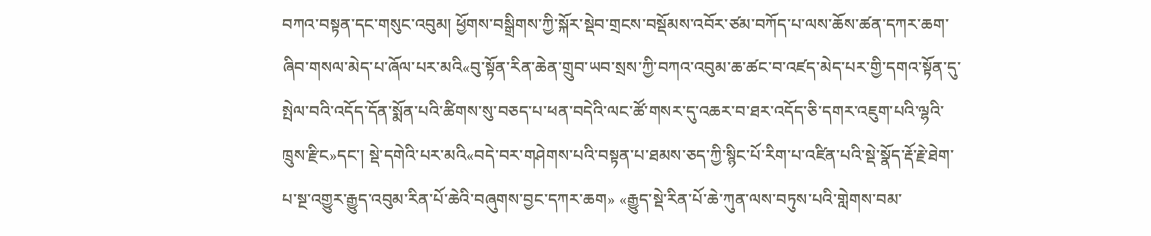བཀའ་བསྟན་དང་གསུང་འབུམ། ཕྱོགས་བསྒྲིགས་ཀྱི་སྐོར་སྡེབ་གྲངས་བསྡོམས་འབོར་ཙམ་བཀོད་པ་ལས་ཆོས་ཚན་དཀར་ཆག་ཞིབ་གསལ་མེད་པ་ཞོལ་པར་མའི«བུ་སྟོན་རིན་ཆེན་གྲུབ་ཡབ་སྲས་ཀྱི་བཀའ་འབུམ་ཆ་ཚང་བ་འཛད་མེད་པར་གྱི་དགའ་སྟོན་དུ་སྤེལ་བའི་འདོད་དོན་སྨོན་པའི་ཚིགས་སུ་བཅད་པ་ཕན་བདེའི་ལང་ཚོ་གསར་དུ་འཆར་བ་ཐར་འདོད་ཅི་དགར་འཇུག་པའི་ལྷའི་ཁྲུས་རྫིང»དང་། སྡེ་དགེའི་པར་མའི«བདེ་བར་གཤེགས་པའི་བསྟན་པ་ཐམས་ཅད་ཀྱི་སྙིང་པོ་རིག་པ་འཛིན་པའི་སྡེ་སྣོད་རྡོ་རྗེ་ཐེག་པ་སྔ་འགྱུར་རྒྱུད་འབུམ་རིན་པོ་ཆེའི་བཞུགས་བྱང་དཀར་ཆག» «རྒྱུད་སྡེ་རིན་པོ་ཆེ་ཀུན་ལས་བཏུས་པའི་གླེགས་བམ་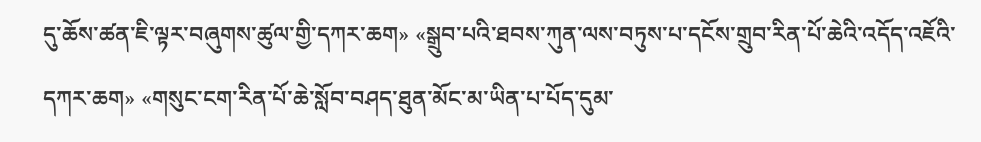དུ་ཆོས་ཚན་ཇི་ལྟར་བཞུགས་ཚུལ་གྱི་དཀར་ཆག» «སྒྲུབ་པའི་ཐབས་ཀུན་ལས་བཏུས་པ་དངོས་གྲུབ་རིན་པོ་ཆེའི་འདོད་འཇོའི་དཀར་ཆག» «གསུང་ངག་རིན་པོ་ཆེ་སློབ་བཤད་ཐུན་མོང་མ་ཡིན་པ་པོད་དུམ་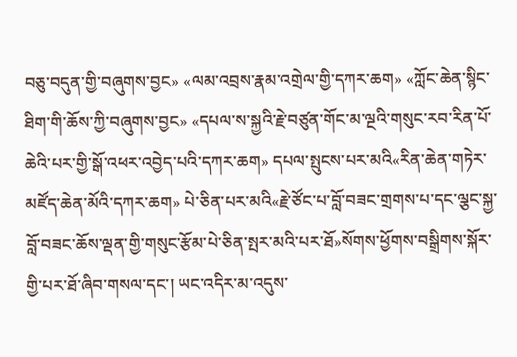བཅུ་བདུན་གྱི་བཞུགས་བྱང» «ལམ་འབྲས་རྣམ་འགྲེལ་གྱི་དཀར་ཆག» «ཀློང་ཆེན་སྙིང་ཐིག་གི་ཆོས་ཀྱི་བཞུགས་བྱང» «དཔལ་ས་སྐྱའི་རྗེ་བཙུན་གོང་མ་ལྔའི་གསུང་རབ་རིན་པོ་ཆེའི་པར་གྱི་སྒོ་འཕར་འབྱེད་པའི་དཀར་ཆག» དཔལ་སྤུངས་པར་མའི«རིན་ཆེན་གཏེར་མཛོད་ཆེན་མོའི་དཀར་ཆག» པེ་ཅིན་པར་མའི«རྗེ་ཙོང་པ་བློ་བཟང་གྲགས་པ་དང་ལྕང་སྐྱ་བློ་བཟང་ཆོས་ལྡན་གྱི་གསུང་རྩོམ་པེ་ཅིན་སྤར་མའི་པར་ཐོ»སོགས་ཕྱོགས་བསྒྲིགས་སྐོར་གྱི་པར་ཐོ་ཞིབ་གསལ་དང་། ཡང་འདིར་མ་འདུས་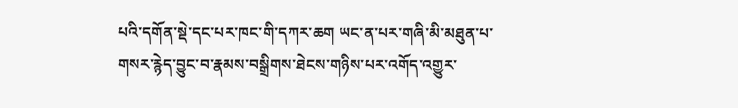པའི་དགོན་སྡེ་དང་པར་ཁང་གི་དཀར་ཆག ཡང་ན་པར་གཞི་མི་མཐུན་པ་གསར་རྙེད་བྱུང་བ་རྣམས་བསྒྲིགས་ཐེངས་གཉིས་པར་འགོད་འགྱུར་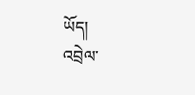ཡོད།
འབྲེལ་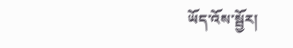ཡོད་འོས་སྦྱོར།